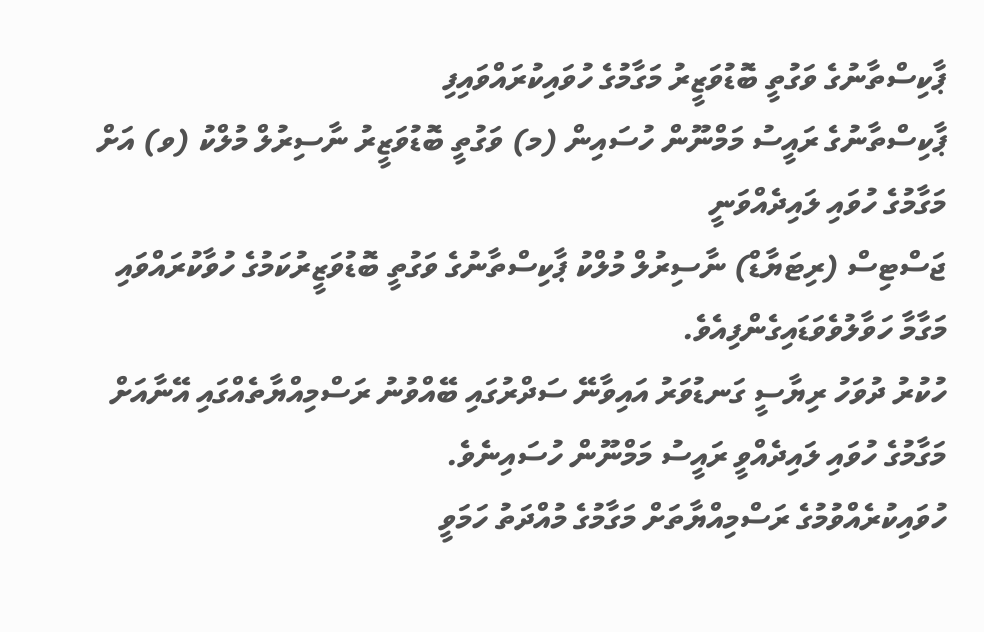ޕާކިސްތާނުގެ ވަގުތީ ބޮޑުވަޒީރު މަގާމުގެ ހުވައިކުރައްވައިފި
ޕާކިސްތާނުގެ ރައީސު މަމްނޫން ހުސައިން (މ) ވަގުތީ ބޮޑުވަޒީރު ނާސިރުލް މުލްކު (ވ) އަށް މަގާމުގެ ހުވައި ލައިދެއްވަނީ
ޖަސްޓިސް (ރިޓަޔާޑް) ނާސިރުލް މުލްކު ޕާކިސްތާނުގެ ވަގުތީ ބޮޑުވަޒީރުކަމުގެ ހުވާކުރައްވައި މަގާމާ ހަވާލުވެވަޑައިގެންފިއެވެ.
ހުކުރު ދުވަހު ރިޔާސީ ގަނޑުވަރު އައިވާނޭ ސަދްރުގައި ބޭއްވުނު ރަސްމިއްޔާތެއްގައި އޭނާއަށް މަގާމުގެ ހުވައި ލައިދެއްވީ ރައީސު މަމްނޫން ހުސައިނެވެ.
ހުވައިކުރެއްވުމުގެ ރަސްމިއްޔާތަށް މަގާމުގެ މުއްދަތު ހަމަވީ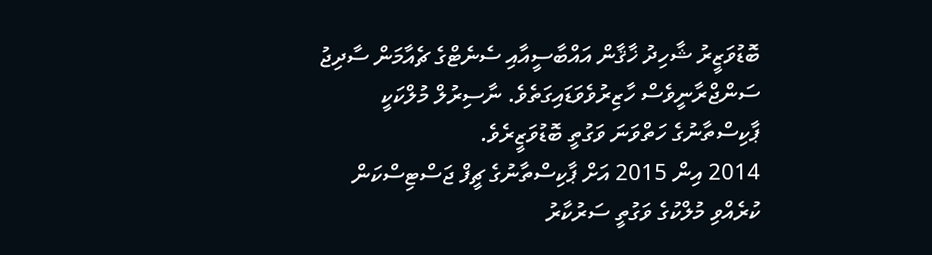ބޮޑުވަޒީރު ޝާހިދު ޚާޤާން އައްބާސީއާއި ސެނެޓްގެ ޗެއާމަން ސާދިޖު ސަންޖްރާނީވެސް ހާޒިރުވެވަޑައިގަތެވެ. ނާސިރުލް މުލްކަކީ ޕާކިސްތާނުގެ ހަތްވަނަ ވަގުތީ ބޮޑުވަޒީރެވެ.
2014 އިން 2015 އަށް ޕާކިސްތާނުގެ ޗީފް ޖަސްޓިސްކަން ކުރެއްވި މުލްކުގެ ވަގުތީ ސަރުކާރު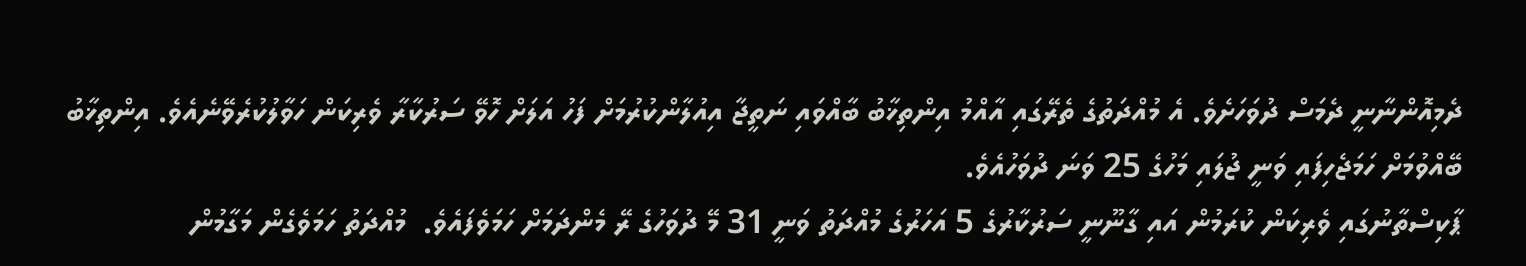ދެމިއޮންނާނީ ދެމަސް ދުވަހަށެވެ. އެ މުއްދަތުގެ ތެރޭގައި އާއްމު އިންތިޚާބު ބާއްވައި ނަތީޖާ އިއުލާންކުރުމަށް ފަހު އަލަށް ހޮވޭ ސަރުކާރާ ވެރިކަން ހަވާލުކުރެވޭނެއެވެ. އިންތިޚާބު ބޭއްވުމަށް ހަމަޖެހިފައި ވަނީ ޖުލައި މަހުގެ 25 ވަނަ ދުވަހުއެވެ.
ޕާކިސްތާނުގައި ވެރިކަން ކުރަމުން އައި ގާނޫނީ ސަރުކާރުގެ 5 އަހަރުގެ މުއްދަތު ވަނީ 31 މޭ ދުވަހުގެ ރޭ މެންދަމަށް ހަމަވެފައެވެ.  މުއްދަތު ހަމަވެގެން މަގާމުން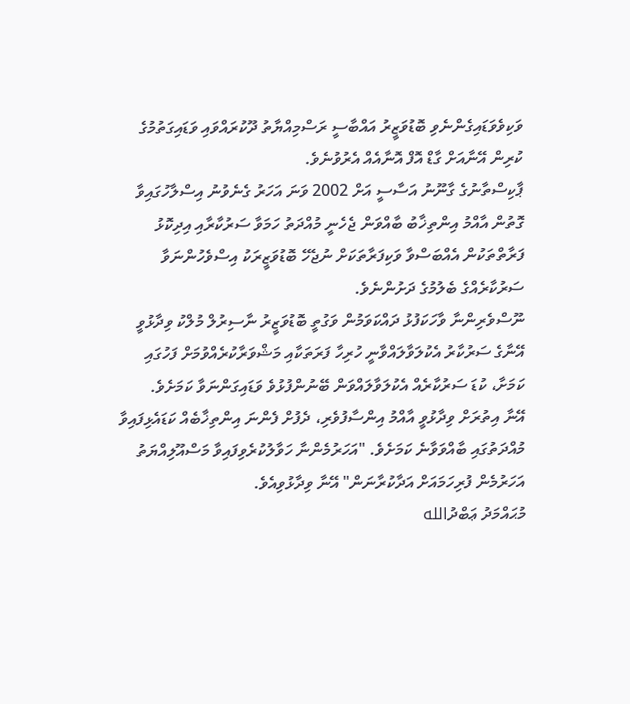ވަކިވެވަޑައިގެންނެވި ބޮޑުވަޒީރު އައްބާސީ ރަސްމިއްޔާތު ދޫކުރައްވައި ވަޑައިގަތުމުގެ ކުރިން އޭނާއަށް ގާޑް އޮފް އޮނާއެއް އެރުވުނެވެ.
ޕާކިސްތާނުގެ ގާނޫނު އަސާސީ އަށް 2002 ވަނަ އަހަރު ގެނެވުނު އިސްލާހުގައިވާ ގޮތުން އާއްމު އިންތިޚާބު ބާއްވަން ޖެހެނީ މުއްދަތު ހަމަވާ ސަރުކާރާއި އިދިކޮޅު ފަރާތްތަކުން އެއްބަސްވާ ވަކިފަރާތަކަށް ނުޖެހޭ ބޮޑުވަޒީރަކު އިސްވެހުންނަވާ ސަރުކާރެއްގެ ބެލުމުގެ ދަށުންނެވެ.
ނޫސްވެރިންނާ ވާހަކަފުޅު ދައްކަވަމުން ވަގުތީ ބޮޑުވަޒީރު ނާސިރުލް މުލްކު ވިދާޅުވީ އޭނާގެ ސަރުކާރު އެކުލަވާލައްވާނީ ހުރިހާ ފަރަތަކާއި މަޝްވަރާކުރެއްވުމަށް ފަހުގައި ކަމަށާ، ކުޑަ ސަރުކާރެއް އެކުލަވާލައްވަން ބޭނުންފުޅުވެ ވަޑައިގަންނަވާ ކަމަށެވެ.
އޭނާ އިތުރަށް ވިދާޅުވީ އާއްމު އިންސާފުވެރި، ދެފުށް ފެންނަ އިންތިޚާބެއް ކަޑައެޅިފައިވާ މުއްދަތުގައި ބާއްވަވާނެ ކަމަށެވެ. "އަހަރުމެންނާ ހަވާލުކުރެވިފައިވާ މަސްއޫލިއްޔަތު އަހަރުމެން ފުރިހަމައަށް އަދާކުރާނަން" އޭނާ ވިދާޅުވިއެވެ.
މުޙައްމަދު ޢަބްދުالله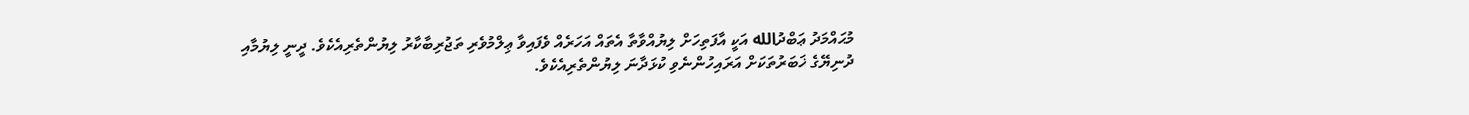މުޙައްމަދު ޢަބްދުالله އަކީ އާފަތިހަށް ލިޔުއްވާތާ އެތައް އަހަރެއް ވެފައިވާ ޢިލްމުވެރި ތަޖުރިބާކާރު ލިޔުންތެރިއެކެވެ. ދީނީ ލިޔުމާއި ދުނިޔޭގެ ޚަބަރުތަކަށް އަރައިހުންނެވި ކުޅަދާނަ ލިޔުންތެރިއެކެވެ.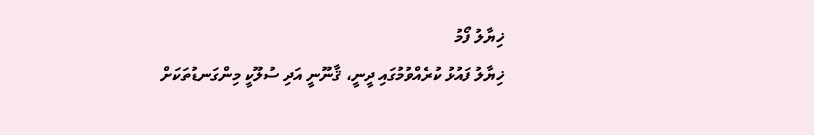ޚިޔާލު ފޯމު
ޚިޔާލު ފައުޅު ކުރެއްވުމުގައި ދީނީ، ޤާނޫނީ އަދި ސުލޫކީ މިންގަނޑުތަކަށް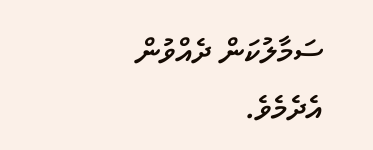ސަމާލުކަން ދެއްވުން އެދެމެވެ.